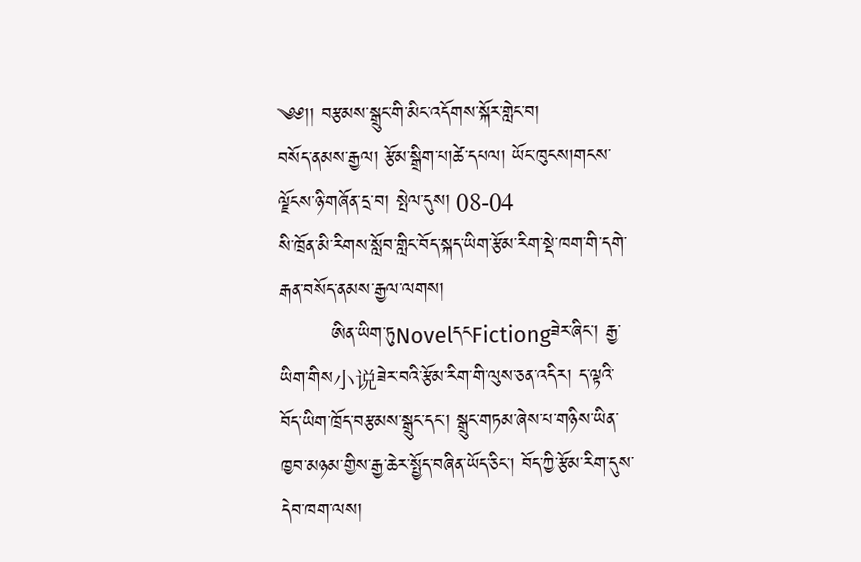༄༅།། བརྩམས་སྒྲུང་གི་མིང་འདོགས་སྐོར་གླེང་བ།
བསོད་ནམས་རྒྱལ། རྩོམ་སྒྲིག་པ།ཚེ་དཔལ། ཡོང་ཁུངས།གངས་ལྗོངས་ཉི་གཞོན་དྲ་བ། སྤེལ་དུས། 08-04
སི་ཁྲོན་མི་རིགས་སློབ་གླིང་བོད་སྐད་ཡིག་རྩོམ་རིག་སྡེ་ཁག་གི་དགེ་རྒན་བསོད་ནམས་རྒྱལ་ལགས།
        ཨིན་ཡིག་ཏུNovelདངFictiongཟེར་ཞིང་། རྒྱ་ཡིག་གིས小说ཟེར་བའི་རྩོམ་རིག་གི་ལུས་ཅན་འདིར། ད་ལྟའི་བོད་ཡིག་ཁྲོད་བརྩམས་སྒྲུང་དང་། སྒྲུང་གཏམ་ཞེས་པ་གཉིས་ཡིན་ཁྱབ་མཉམ་གྱིས་རྒྱ་ཆེར་སྤྱོད་བཞིན་ཡོད་ཅིང་། བོད་ཀྱི་རྩོམ་རིག་དུས་དེབ་ཁག་ལས།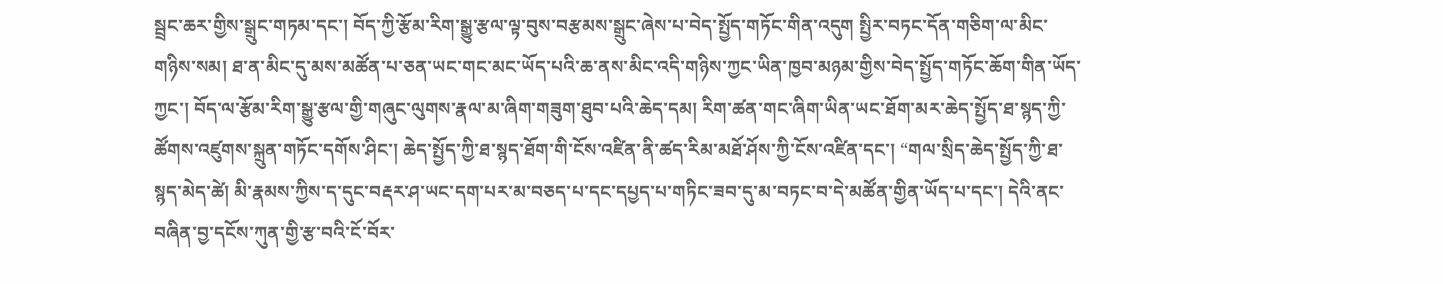སྦྲང་ཆར་གྱིས་སྒྲུང་གཏམ་དང་། བོད་ཀྱི་རྩོམ་རིག་སྒྱུ་རྩལ་ལྟ་བུས་བརྩམས་སྒྲུང་ཞེས་པ་བེད་སྤྱོད་གཏོང་གིན་འདུག སྤྱིར་བཏང་དོན་གཅིག་ལ་མིང་གཉིས་སམ། ཐ་ན་མིང་དུ་མས་མཚོན་པ་ཅན་ཡང་གང་མང་ཡོད་པའི་ཆ་ནས་མིང་འདི་གཉིས་ཀྱང་ཡིན་ཁྱབ་མཉམ་གྱིས་བེད་སྤྱོད་གཏོང་ཆོག་གིན་ཡོད་ཀྱང་། བོད་ལ་རྩོམ་རིག་སྒྱུ་རྩལ་གྱི་གཞུང་ལུགས་རྣལ་མ་ཞིག་གཟུག་ཐུབ་པའི་ཆེད་དམ། རིག་ཚན་གང་ཞིག་ཡིན་ཡང་ཐོག་མར་ཆེད་སྤྱོད་ཐ་སྙད་ཀྱི་ཚོགས་འཛུགས་སྐྲུན་གཏོང་དགོས་ཤིང་། ཆེད་སྤྱོད་ཀྱི་ཐ་སྙད་ཐོག་གི་ངོས་འཛིན་ནི་ཚད་རིམ་མཐོ་ཤོས་ཀྱི་ངོས་འཛིན་དང་། “གལ་སྲིད་ཆེད་སྤྱོད་ཀྱི་ཐ་སྙད་མེད་ཚེ། མི་རྣམས་ཀྱིས་ད་དུང་བརྡར་ཤ་ཡང་དག་པར་མ་བཅད་པ་དང་དཔྱད་པ་གཏིང་ཟབ་དུ་མ་བཏང་བ་དེ་མཚོན་གྱིན་ཡོད་པ་དང་། དེའི་ནང་བཞིན་བྱ་དངོས་ཀུན་གྱི་རྩ་བའི་ངོ་བོར་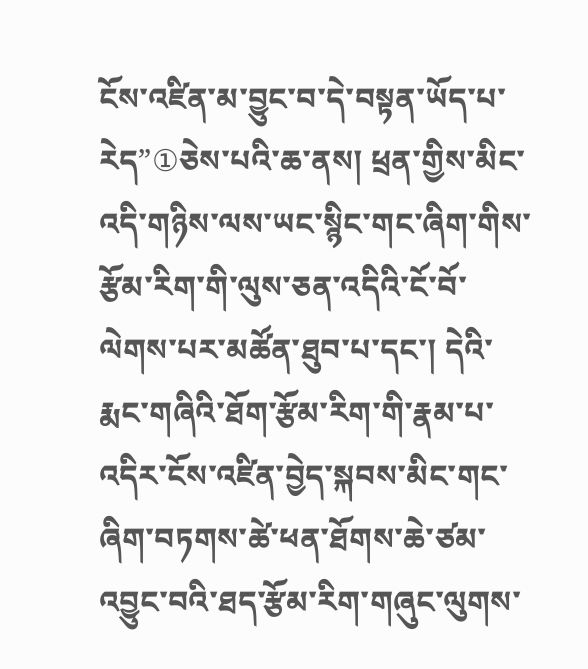ངོས་འཛིན་མ་བྱུང་བ་དེ་བསྟན་ཡོད་པ་རེད”①ཅེས་པའི་ཆ་ནས། ཕྲན་གྱིས་མིང་འདི་གཉིས་ལས་ཡང་སྙིང་གང་ཞིག་གིས་རྩོམ་རིག་གི་ལུས་ཅན་འདིའི་ངོ་བོ་ལེགས་པར་མཚོན་ཐུབ་པ་དང་། དེའི་རྨང་གཞིའི་ཐོག་རྩོམ་རིག་གི་རྣམ་པ་འདིར་ངོས་འཛིན་བྱེད་སྐབས་མིང་གང་ཞིག་བཏགས་ཚེ་ཕན་ཐོགས་ཆེ་ཙམ་འབྱུང་བའི་ཐད་རྩོམ་རིག་གཞུང་ལུགས་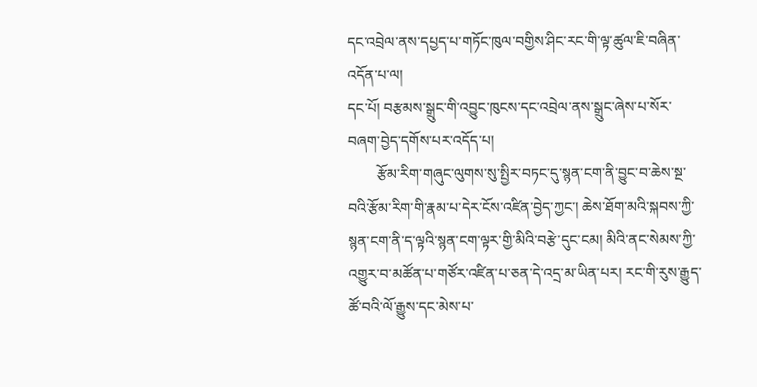དང་འབྲེལ་ནས་དཔྱད་པ་གཏོང་ཁུལ་བགྱིས་ཤིང་རང་གི་ལྟ་ཚུལ་ཇི་བཞིན་འདོན་པ་ལ།
དང་པོ། བརྩམས་སྒྲུང་གི་འབྱུང་ཁུངས་དང་འབྲེལ་ནས་སྒྲུང་ཞེས་པ་སོར་བཞག་བྱེད་དགོས་པར་འདོད་པ།
        རྩོམ་རིག་གཞུང་ལུགས་སུ་སྤྱིར་བཏང་དུ་སྙན་ངག་ནི་བྱུང་བ་ཆེས་སྔ་བའི་རྩོམ་རིག་གི་རྣམ་པ་དེར་ངོས་འཛིན་བྱེད་ཀྱང་། ཆེས་ཐོག་མའི་སྐབས་ཀྱི་སྙན་ངག་ནི་ད་ལྟའི་སྙན་ངག་ལྟར་གྱི་མིའི་བརྩེ་དུང་ངམ། མིའི་ནང་སེམས་ཀྱི་འགྱུར་བ་མཚོན་པ་གཙོར་འཛིན་པ་ཅན་དེ་འདྲ་མ་ཡིན་པར། རང་གི་རུས་རྒྱུད་ཚོ་བའི་ལོ་རྒྱུས་དང་མེས་པ་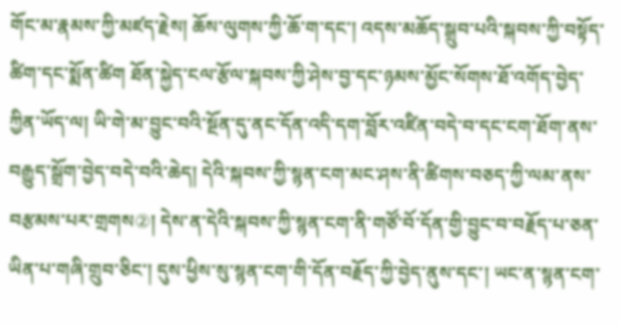གོང་མ་རྣམས་ཀྱི་མཛད་རྗེས། ཆོས་ལུགས་ཀྱི་ཆོ་ག་དང་། འདས་མཆོད་སྒྲུབ་པའི་སྐབས་ཀྱི་བསྟོད་ཚིག་དང་སྨོན་ཚིག ཐོན་སྐྱེད་ངལ་རྩོལ་སྐབས་ཀྱི་ཤེས་བྱ་དང་ཉམས་མྱོང་སོགས་ཐོ་འགོད་བྱེད་ཀྱིན་ཡོད་ལ། ཡི་གེ་མ་བྱུང་བའི་སྔོན་དུ་ནང་དོན་འདི་དག་བློར་འཛིན་བདེ་བ་དང་ངག་ཐོག་ནས་བརྒྱུད་སྒྲོག་བྱེད་བདེ་བའི་ཆེད། དེའི་སྐབས་ཀྱི་སྙན་ངག་མང་ཤས་ནི་ཚིགས་བཅད་ཀྱི་ལམ་ནས་བརྩམས་པར་གྲགས②། དེས་ན་དེའི་སྐབས་ཀྱི་སྙན་ངག་ནི་གཙོ་བོ་དོན་གྱི་བྱུང་བ་བརྗོད་པ་ཅན་ཡིན་པ་གཞི་གྲུབ་ཅིང་། དུས་ཕྱིས་སུ་སྙན་ངག་གི་དོན་བརྗོད་ཀྱི་བྱེད་ནུས་དང་། ཡང་ན་སྙན་ངག་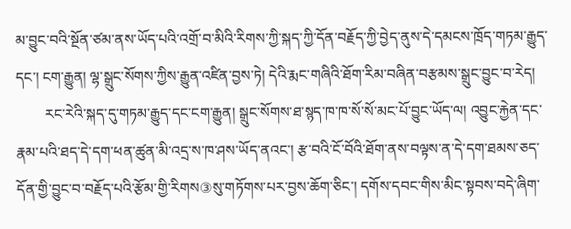མ་བྱུང་བའི་སྔོན་ཙམ་ནས་ཡོད་པའི་འགྲོ་བ་མིའི་རིགས་ཀྱི་སྐད་ཀྱི་དོན་བརྗོད་ཀྱི་བྱེད་ནུས་དེ་དམངས་ཁྲོད་གཏམ་རྒྱུད་དང་། ངག་རྒྱུན། ལྷ་སྒྲུང་སོགས་ཀྱིས་རྒྱུན་འཛིན་བྱས་ཏེ། དེའི་རྨང་གཞིའི་ཐོག་རིམ་བཞིན་བརྩམས་སྒྲུང་བྱུང་བ་རེད།
        རང་རེའི་སྐད་དུ་གཏམ་རྒྱུད་དང་ངག་རྒྱུན། སྒྲུང་སོགས་ཐ་སྙད་ཁ་ཁ་སོ་སོ་མང་པོ་བྱུང་ཡོད་ལ། འབྱུང་རྐྱེན་དང་རྣམ་པའི་ཐད་དེ་དག་ཕན་ཚུན་མི་འདྲ་ས་ཁ་ཤས་ཡོད་ནའང་། རྩ་བའི་ངོ་བོའི་ཐོག་ནས་བལྟས་ན་དེ་དག་ཐམས་ཅད་དོན་གྱི་བྱུང་བ་བརྗོད་པའི་རྩོམ་གྱི་རིགས③སུ་གཏོགས་པར་བྱས་ཆོག་ཅིང་། དགོས་དབང་གིས་མིང་སྟབས་བདེ་ཞིག་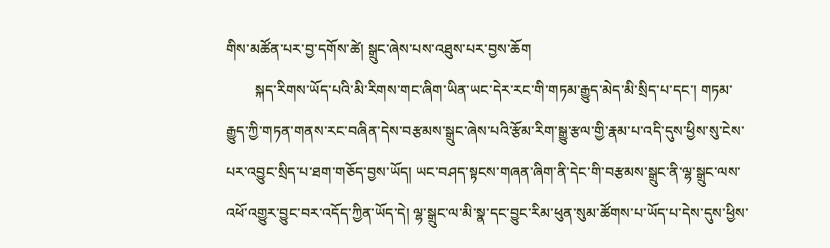གིས་མཚོན་པར་བྱ་དགོས་ཚེ། སྒྲུང་ཞེས་པས་འཐུས་པར་བྱས་ཆོག
        སྐད་རིགས་ཡོད་པའི་མི་རིགས་གང་ཞིག་ཡིན་ཡང་དེར་རང་གི་གཏམ་རྒྱུད་མེད་མི་སྲིད་པ་དང་། གཏམ་རྒྱུད་ཀྱི་གཏན་གནས་རང་བཞིན་དེས་བརྩམས་སྒྲུང་ཞེས་པའི་རྩོམ་རིག་སྒྱུ་རྩལ་གྱི་རྣམ་པ་འདི་དུས་ཕྱིས་སུ་ངེས་པར་འབྱུང་སྲིད་པ་ཐག་གཅོད་བྱས་ཡོད། ཡང་བཤད་སྟངས་གཞན་ཞིག་ནི་དེང་གི་བརྩམས་སྒྲུང་ནི་ལྷ་སྒྲུང་ལས་འཕོ་འགྱུར་བྱུང་བར་འདོད་ཀྱིན་ཡོད་དེ། ལྷ་སྒྲུང་ལ་མི་སྣ་དང་བྱུང་རིམ་ཕུན་སུམ་ཚོགས་པ་ཡོད་པ་དེས་དུས་ཕྱིས་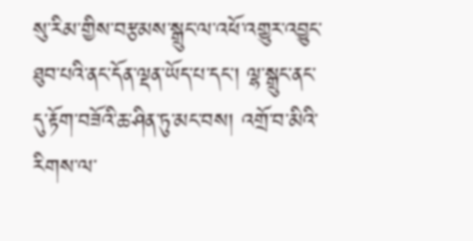སུ་རིམ་གྱིས་བརྩམས་སྒྲུང་ལ་འཕོ་འགྱུར་འབྱུང་ཐུབ་པའི་ནང་དོན་ལྡན་ཡོད་པ་དང་། ལྷ་སྒྲུང་ནང་དུ་རྟོག་བཟོའི་ཆ་ཤིན་ཏུ་མང་བས། འགྲོ་བ་མིའི་རིགས་ལ་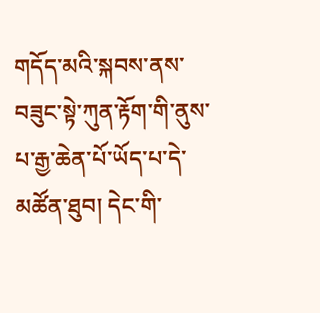གདོད་མའི་སྐབས་ནས་བཟུང་སྟེ་ཀུན་རྟོག་གི་ནུས་པ་རྒྱ་ཆེན་པོ་ཡོད་པ་དེ་མཚོན་ཐུབ། དེང་གི་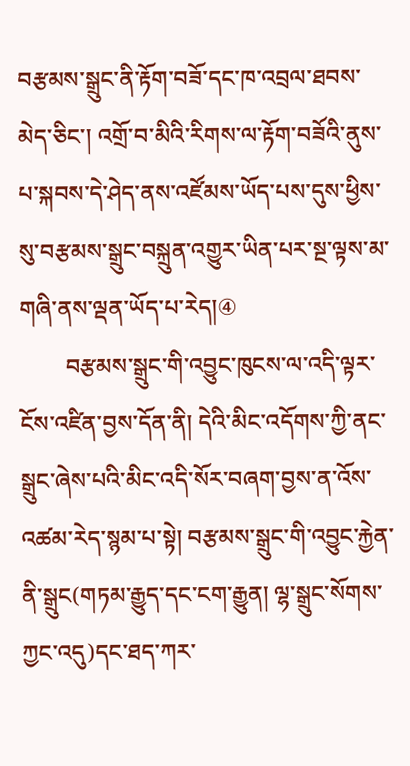བརྩམས་སྒྲུང་ནི་རྟོག་བཟོ་དང་ཁ་འབྲལ་ཐབས་མེད་ཅིང་། འགྲོ་བ་མིའི་རིགས་ལ་རྟོག་བཟོའི་ནུས་པ་སྐབས་དེ་ཤེད་ནས་འཛོམས་ཡོད་པས་དུས་ཕྱིས་སུ་བརྩམས་སྒྲུང་བསྐྲུན་འགྱུར་ཡིན་པར་སྔ་ལྟས་མ་གཞི་ནས་ལྡན་ཡོད་པ་རེད།④
        བརྩམས་སྒྲུང་གི་འབྱུང་ཁུངས་ལ་འདི་ལྟར་ངོས་འཛིན་བྱས་དོན་ནི། དེའི་མིང་འདོགས་ཀྱི་ནང་སྒྲུང་ཞེས་པའི་མིང་འདི་སོར་བཞག་བྱས་ན་འོས་འཚམ་རེད་སྙམ་པ་སྟེ། བརྩམས་སྒྲུང་གི་འབྱུང་རྐྱེན་ནི་སྒྲུང(གཏམ་རྒྱུད་དང་ངག་རྒྱུན། ལྷ་སྒྲུང་སོགས་ཀྱང་འདུ)དང་ཐད་ཀར་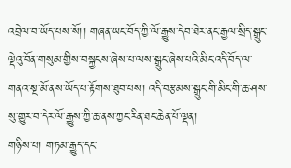འབྲེལ་བ་ཡོད་པས་སོ།། གཞན་ཡང་བོད་ཀྱི་ལོ་རྒྱུས་དེབ་ཐེར་ནང་རྒྱལ་སྲིད་སྒྲུང་ལྡེའུ་བོན་གསུམ་གྱིས་བསྐྱངས་ཞེས་པ་ལས་སྒྲུང་ཞེས་པའི་མིང་འདི་བོད་ལ་གནའ་སྔ་མོ་ནས་ཡོད་པ་རྟོགས་ཐུབ་པས། འདི་བརྩམས་སྒྲུང་གི་མིང་གི་ཆ་ཤས་སུ་གྱུར་བ་དེར་ལོ་རྒྱུས་ཀྱི་ཆ་ནས་ཀྱང་རིན་ཐང་ཆེན་པོ་ལྡན།
གཉིས་པ། གཏམ་རྒྱུད་དང་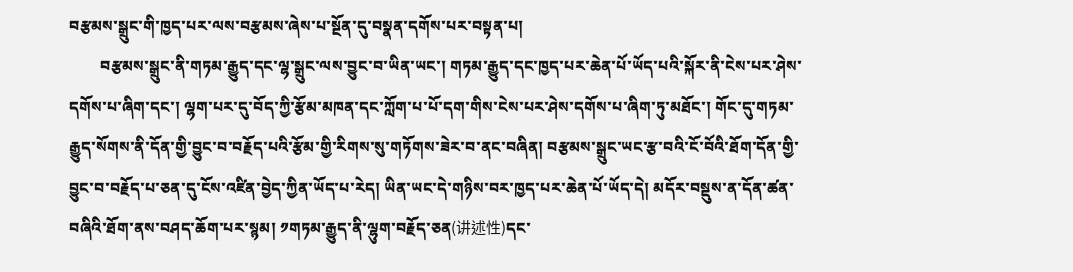བརྩམས་སྒྲུང་གི་ཁྱད་པར་ལས་བརྩམས་ཞེས་པ་སྔོན་དུ་བསྣན་དགོས་པར་བསྟན་པ།
        བརྩམས་སྒྲུང་ནི་གཏམ་རྒྱུད་དང་ལྷ་སྒྲུང་ལས་བྱུང་བ་ཡིན་ཡང་། གཏམ་རྒྱུད་དང་ཁྱད་པར་ཆེན་པོ་ཡོད་པའི་སྐོར་ནི་ངེས་པར་ཤེས་དགོས་པ་ཞིག་དང་། ལྷག་པར་དུ་བོད་ཀྱི་རྩོམ་མཁན་དང་ཀློག་པ་པོ་དག་གིས་ངེས་པར་ཤེས་དགོས་པ་ཞིག་ཏུ་མཐོང་། གོང་དུ་གཏམ་རྒྱུད་སོགས་ནི་དོན་གྱི་བྱུང་བ་བརྗོད་པའི་རྩོམ་གྱི་རིགས་སུ་གཏོགས་ཟེར་བ་ནང་བཞིན། བརྩམས་སྒྲུང་ཡང་རྩ་བའི་ངོ་བོའི་ཐོག་དོན་གྱི་བྱུང་བ་བརྗོད་པ་ཅན་དུ་ངོས་འཛིན་བྱེད་ཀྱིན་ཡོད་པ་རེད། ཡིན་ཡང་དེ་གཉིས་བར་ཁྱད་པར་ཆེན་པོ་ཡོད་དེ། མདོར་བསྡུས་ན་དོན་ཚན་བཞིའི་ཐོག་ནས་བཤད་ཆོག་པར་སྙམ། ༡གཏམ་རྒྱུད་ནི་ལྷུག་བརྗོད་ཅན(讲述性)དང་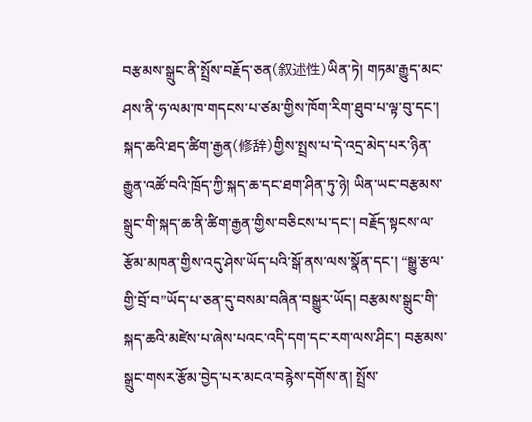བརྩམས་སྒྲུང་ནི་སྤྲོས་བརྗོད་ཅན(叙述性)ཡིན་ཏེ། གཏམ་རྒྱུད་མང་ཤས་ནི་ཧ་ལམ་ཁ་གདངས་པ་ཙམ་གྱིས་ཁོག་རིག་ཐུབ་པ་ལྟ་བུ་དང་། སྐད་ཆའི་ཐད་ཚིག་རྒྱན(修辞)གྱིས་སྤྲས་པ་དེ་འདྲ་མེད་པར་ཉིན་རྒྱུན་འཚོ་བའི་ཁྲོད་ཀྱི་སྐད་ཆ་དང་ཐག་ཤིན་ཏུ་ཉེ། ཡིན་ཡང་བརྩམས་སྒྲུང་གི་སྐད་ཆ་ནི་ཚིག་རྒྱན་གྱིས་བཅིངས་པ་དང་། བརྗོད་སྟངས་ལ་རྩོམ་མཁན་གྱིས་འདུ་ཤེས་ཡོད་པའི་སྒོ་ནས་ལས་སྣོན་དང་། “སྒྱུ་རྩལ་གྱི་བྲོ་བ”ཡོད་པ་ཅན་དུ་བསམ་བཞིན་བསྒྱུར་ཡོད། བརྩམས་སྒྲུང་གི་སྐད་ཆའི་མཛེས་པ་ཞེས་པའང་འདི་དག་དང་རག་ལས་ཤིང་། བརྩམས་སྒྲུང་གསར་རྩོམ་བྱེད་པར་མངའ་བརྙེས་དགོས་ན། སྤྲོས་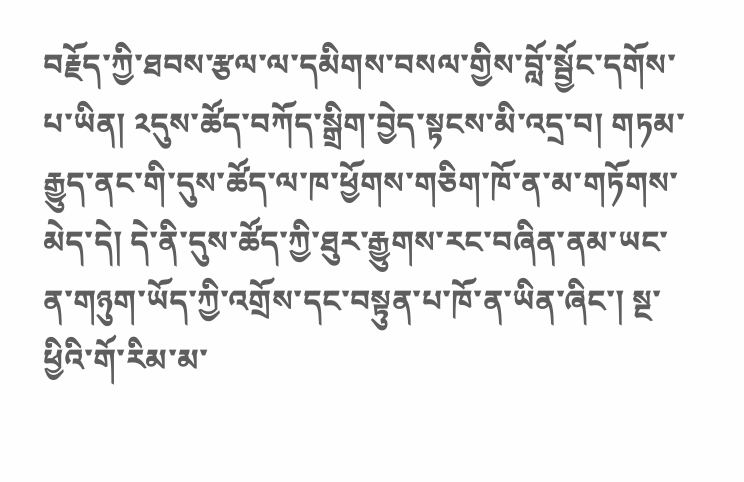བརྗོད་ཀྱི་ཐབས་རྩལ་ལ་དམིགས་བསལ་གྱིས་བློ་སྦྱོང་དགོས་པ་ཡིན། ༢དུས་ཚོད་བཀོད་སྒྲིག་བྱེད་སྟངས་མི་འདྲ་བ། གཏམ་རྒྱུད་ནང་གི་དུས་ཚོད་ལ་ཁ་ཕྱོགས་གཅིག་ཁོ་ན་མ་གཏོགས་མེད་དེ། དེ་ནི་དུས་ཚོད་ཀྱི་ཐུར་རྒྱུགས་རང་བཞིན་ནམ་ཡང་ན་གཉུག་ཡོད་ཀྱི་འགྲོས་དང་བསྟུན་པ་ཁོ་ན་ཡིན་ཞིང་། སྔ་ཕྱིའི་གོ་རིམ་མ་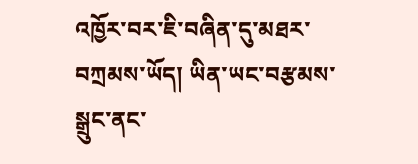འཁྱོར་བར་ཇི་བཞིན་དུ་མཐར་བཀྲམས་ཡོད། ཡིན་ཡང་བརྩམས་སྒྲུང་ནང་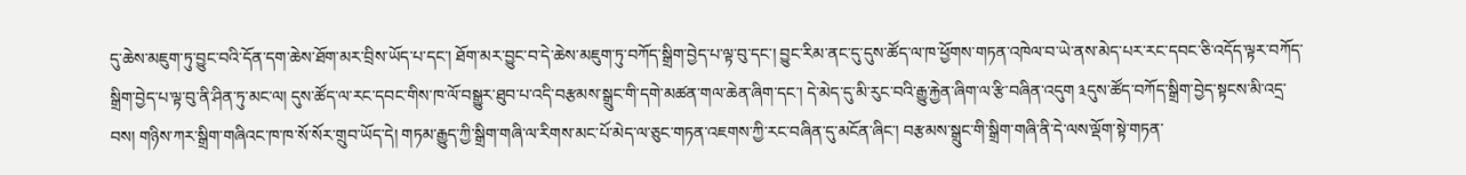དུ་ཆེས་མཇུག་ཏུ་བྱུང་བའི་དོན་དག་ཆེས་ཐོག་མར་བྲིས་ཡོད་པ་དང་། ཐོག་མར་བྱུང་བ་དེ་ཆེས་མཇུག་ཏུ་བཀོད་སྒྲིག་བྱེད་པ་ལྟ་བུ་དང་། བྱུང་རིམ་ནང་དུ་དུས་ཚོད་ལ་ཁ་ཕྱོགས་གཏན་འཁེལ་བ་ཡེ་ནས་མེད་པར་རང་དབང་ཅི་འདོད་ལྟར་བཀོད་སྒྲིག་བྱེད་པ་ལྟ་བུ་ནི་ཤིན་ཏུ་མང་ལ། དུས་ཚོད་ལ་རང་དབང་གིས་ཁ་ལོ་བསྒྱུར་ཐུབ་པ་འདི་བརྩམས་སྒྲུང་གི་དགེ་མཚན་གལ་ཆེན་ཞིག་དང་། དེ་མེད་དུ་མི་རུང་བའི་རྒྱུ་རྐྱེན་ཞིག་ལ་རྩི་བཞིན་འདུག ༣དུས་ཚོད་བཀོད་སྒྲིག་བྱེད་སྟངས་མི་འདྲ་བས། གཉིས་ཀར་སྒྲིག་གཞིའང་ཁ་ཁ་སོ་སོར་གྲུབ་ཡོད་དེ། གཏམ་རྒྱུད་ཀྱི་སྒྲིག་གཞི་ལ་རིགས་མང་པོ་མེད་ལ་ཅུང་གཏན་འཇགས་ཀྱི་རང་བཞིན་དུ་མངོན་ཞིང་། བརྩམས་སྒྲུང་གི་སྒྲིག་གཞི་ནི་དེ་ལས་ལྡོག་སྟེ་གཏན་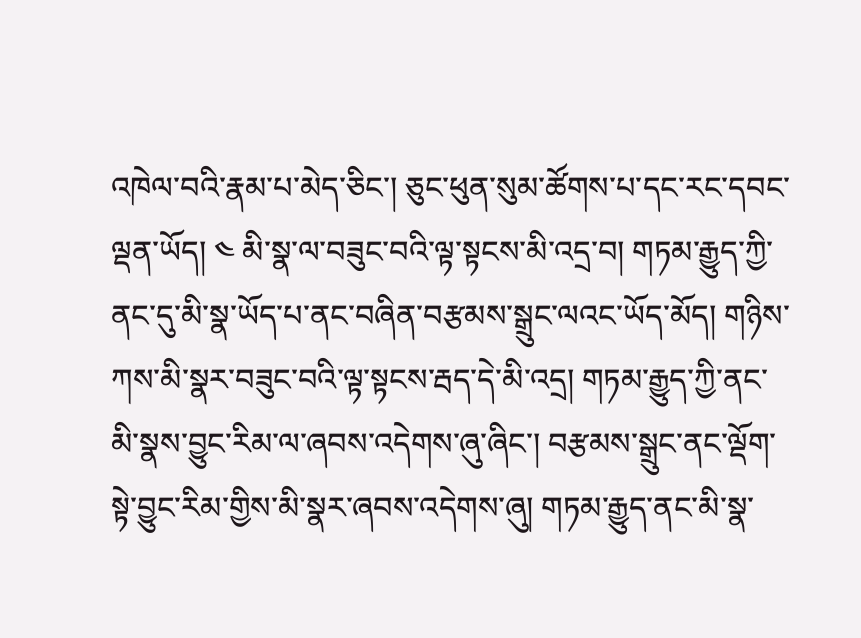འཁེལ་བའི་རྣམ་པ་མེད་ཅིང་། ཅུང་ཕུན་སུམ་ཚོགས་པ་དང་རང་དབང་ལྡན་ཡོད། ༤ མི་སྣ་ལ་བཟུང་བའི་ལྟ་སྟངས་མི་འདྲ་བ། གཏམ་རྒྱུད་ཀྱི་ནང་དུ་མི་སྣ་ཡོད་པ་ནང་བཞིན་བརྩམས་སྒྲུང་ལའང་ཡོད་མོད། གཉིས་ཀས་མི་སྣར་བཟུང་བའི་ལྟ་སྟངས་རྦད་དེ་མི་འདྲ། གཏམ་རྒྱུད་ཀྱི་ནང་མི་སྣས་བྱུང་རིམ་ལ་ཞབས་འདེགས་ཞུ་ཞིང་། བརྩམས་སྒྲུང་ནང་ལྡོག་སྟེ་བྱུང་རིམ་གྱིས་མི་སྣར་ཞབས་འདེགས་ཞུ། གཏམ་རྒྱུད་ནང་མི་སྣ་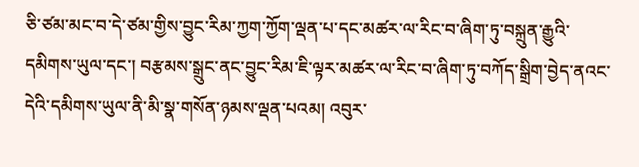ཅི་ཙམ་མང་བ་དེ་ཙམ་གྱིས་བྱུང་རིམ་ཀྱག་ཀྱོག་ལྡན་པ་དང་མཚར་ལ་རིང་བ་ཞིག་ཏུ་བསྐྲུན་རྒྱུའི་དམིགས་ཡུལ་དང་། བརྩམས་སྒྲུང་ནང་བྱུང་རིམ་ཇི་ལྟར་མཚར་ལ་རིང་བ་ཞིག་ཏུ་བཀོད་སྒྲིག་བྱེད་ནའང་དེའི་དམིགས་ཡུལ་ནི་མི་སྣ་གསོན་ཉམས་ལྡན་པའམ། འབུར་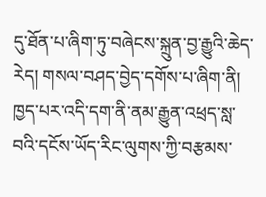དུ་ཐོན་པ་ཞིག་ཏུ་བཞེངས་སྐྲུན་བྱ་རྒྱུའི་ཆེད་རེད། གསལ་བཤད་བྱེད་དགོས་པ་ཞིག་ནི། ཁྱད་པར་འདི་དག་ནི་ནམ་རྒྱུན་འཕྲད་སླ་བའི་དངོས་ཡོད་རིང་ལུགས་ཀྱི་བརྩམས་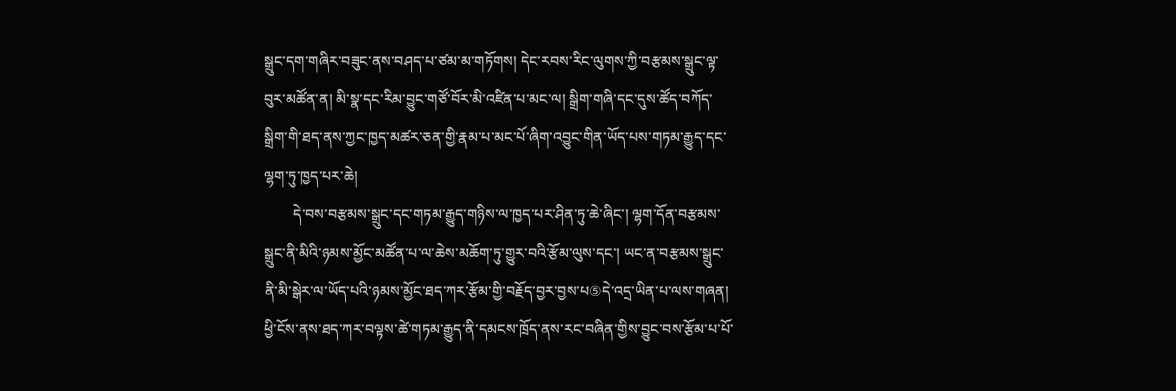སྒྲུང་དག་གཞིར་བཟུང་ནས་བཤད་པ་ཙམ་མ་གཏོགས། དེང་རབས་རིང་ལུགས་ཀྱི་བརྩམས་སྒྲུང་ལྟ་བུར་མཚོན་ན། མི་སྣ་དང་རིམ་བྱུང་གཙོ་བོར་མི་འཛིན་པ་མང་ལ། སྒྲིག་གཞི་དང་དུས་ཚོད་བཀོད་སྒྲིག་གི་ཐད་ནས་ཀྱང་ཁྱད་མཚར་ཅན་གྱི་རྣམ་པ་མང་པོ་ཞིག་འབྱུང་གིན་ཡོད་པས་གཏམ་རྒྱུད་དང་ལྷག་ཏུ་ཁྱད་པར་ཆེ།
        དེ་བས་བརྩམས་སྒྲུང་དང་གཏམ་རྒྱུད་གཉིས་ལ་ཁྱད་པར་ཤིན་ཏུ་ཆེ་ཞིང་། ལྷག་དོན་བརྩམས་སྒྲུང་ནི་མིའི་ཉམས་མྱོང་མཚོན་པ་ལ་ཆེས་མཆོག་ཏུ་གྱུར་བའི་རྩོམ་ལུས་དང་། ཡང་ན་བརྩམས་སྒྲུང་ནི་མི་སྒེར་ལ་ཡོད་པའི་ཉམས་མྱོང་ཐད་ཀར་རྩོམ་གྱི་བརྗོད་བྱར་བྱས་པ⑤དེ་འདྲ་ཡིན་པ་ལས་གཞན། ཕྱི་ངོས་ནས་ཐད་ཀར་བལྟས་ཚེ་གཏམ་རྒྱུད་ནི་དམངས་ཁྲོད་ནས་རང་བཞིན་གྱིས་བྱུང་བས་རྩོམ་པ་པོ་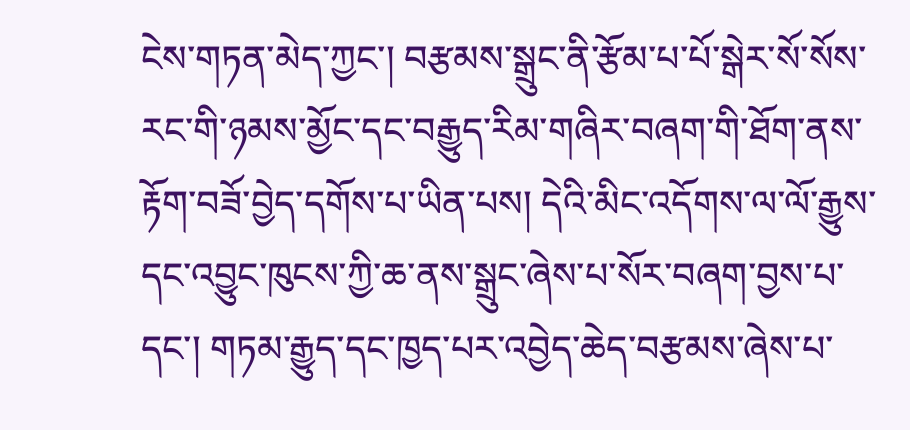ངེས་གཏན་མེད་ཀྱང་། བརྩམས་སྒྲུང་ནི་རྩོམ་པ་པོ་སྒེར་སོ་སོས་རང་གི་ཉམས་མྱོང་དང་བརྒྱུད་རིམ་གཞིར་བཞག་གི་ཐོག་ནས་རྟོག་བཟོ་བྱེད་དགོས་པ་ཡིན་པས། དེའི་མིང་འདོགས་ལ་ལོ་རྒྱུས་དང་འབྱུང་ཁུངས་ཀྱི་ཆ་ནས་སྒྲུང་ཞེས་པ་སོར་བཞག་བྱས་པ་དང་། གཏམ་རྒྱུད་དང་ཁྱད་པར་འབྱེད་ཆེད་བརྩམས་ཞེས་པ་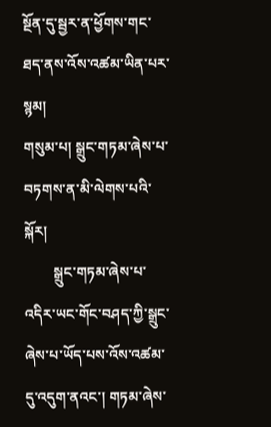སྔོན་དུ་སྦྱར་ན་ཕྱོགས་གང་ཐད་ནས་འོས་འཚམ་ཡིན་པར་སྙམ།
གསུམ་པ། སྒྲུང་གཏམ་ཞེས་པ་བཏགས་ན་མི་ལེགས་པའི་སྐོར།
        སྒྲུང་གཏམ་ཞེས་པ་འདིར་ཡང་གོང་བཤད་ཀྱི་སྒྲུང་ཞེས་པ་ཡོད་པས་འོས་འཚམ་དུ་འདུག་ནའང་། གཏམ་ཞེས་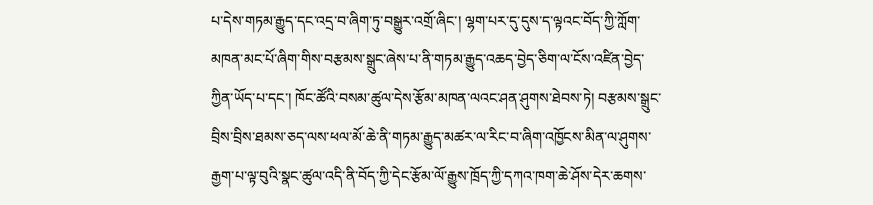པ་དེས་གཏམ་རྒྱུད་དང་འདྲ་བ་ཞིག་ཏུ་བསྒྱུར་འགྲོ་ཞིང་། ལྷག་པར་དུ་དུས་ད་ལྟའང་བོད་ཀྱི་ཀློག་མཁན་མང་པོ་ཞིག་གིས་བརྩམས་སྒྲུང་ཞེས་པ་ནི་གཏམ་རྒྱུད་འཆད་བྱེད་ཅིག་ལ་ངོས་འཛིན་བྱེད་ཀྱིན་ཡོད་པ་དང་། ཁོང་ཚོའི་བསམ་ཚུལ་དེས་རྩོམ་མཁན་ལའང་ཤན་ཤུགས་ཐེབས་ཏེ། བརྩམས་སྒྲུང་བྲིས་བྲིས་ཐམས་ཅད་ལས་ཕལ་མོ་ཆེ་ནི་གཏམ་རྒྱུད་མཚར་ལ་རིང་བ་ཞིག་འཁྱོངས་མིན་ལ་ཤུགས་རྒྱག་པ་ལྟ་བུའི་སྣང་ཚུལ་འདི་ནི་བོད་ཀྱི་དེང་རྩོམ་ལོ་རྒྱུས་ཁྲོད་ཀྱི་དཀའ་ཁག་ཆེ་ཤོས་དེར་ཆགས་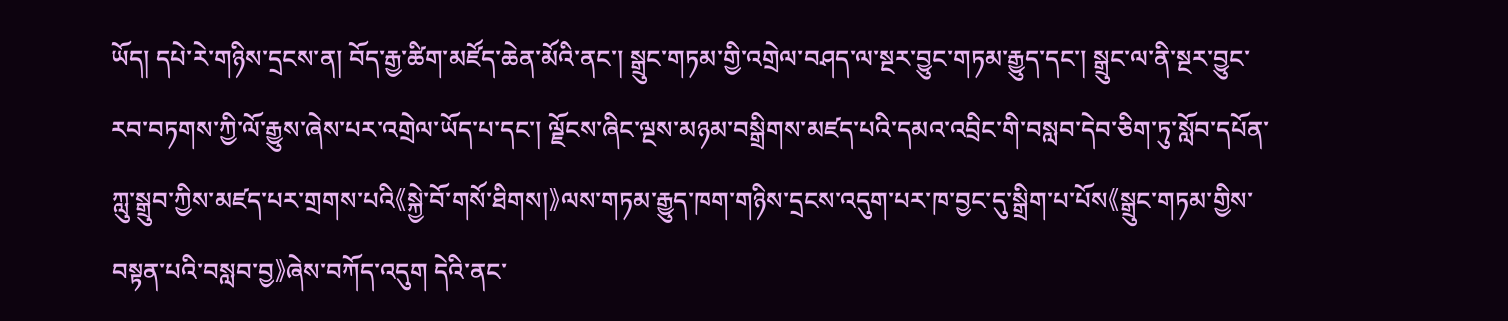ཡོད། དཔེ་རེ་གཉིས་དྲངས་ན། བོད་རྒྱ་ཚིག་མཛོད་ཆེན་མོའི་ནང་། སྒྲུང་གཏམ་གྱི་འགྲེལ་བཤད་ལ་སྔར་བྱུང་གཏམ་རྒྱུད་དང་། སྒྲུང་ལ་ནི་སྔར་བྱུང་རབ་བཏགས་ཀྱི་ལོ་རྒྱུས་ཞེས་པར་འགྲེལ་ཡོད་པ་དང་། ལྗོངས་ཞིང་ལྔས་མཉམ་བསྒྲིགས་མཛད་པའི་དམའ་འབྲིང་གི་བསླབ་དེབ་ཅིག་ཏུ་སློབ་དཔོན་ཀླུ་སྒྲུབ་ཀྱིས་མཛད་པར་གྲགས་པའི《སྐྱེ་བོ་གསོ་ཐིགས།》ལས་གཏམ་རྒྱུད་ཁག་གཉིས་དྲངས་འདུག་པར་ཁ་བྱང་དུ་སྒྲིག་པ་པོས《སྒྲུང་གཏམ་གྱིས་བསྟན་པའི་བསླབ་བྱ》ཞེས་བཀོད་འདུག དེའི་ནང་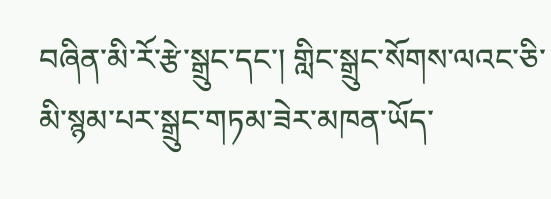བཞིན་མི་རོ་རྩེ་སྒྲུང་དང་། གླིང་སྒྲུང་སོགས་ལའང་ཅི་མི་སྙམ་པར་སྒྲུང་གཏམ་ཟེར་མཁན་ཡོད་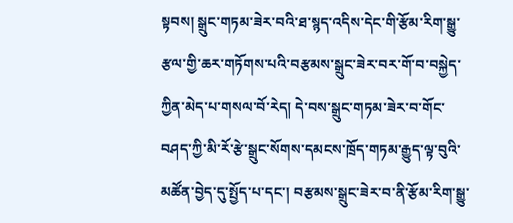སྟབས། སྒྲུང་གཏམ་ཟེར་བའི་ཐ་སྙད་འདིས་དེང་གི་རྩོམ་རིག་སྒྱུ་རྩལ་གྱི་ཆར་གཏོགས་པའི་བརྩམས་སྒྲུང་ཟེར་བར་གོ་བ་བསྐྱེད་ཀྱིན་མེད་པ་གསལ་བོ་རེད། དེ་བས་སྒྲུང་གཏམ་ཟེར་བ་གོང་བཤད་ཀྱི་མི་རོ་རྩེ་སྒྲུང་སོགས་དམངས་ཁྲོད་གཏམ་རྒྱུད་ལྟ་བུའི་མཚོན་བྱེད་དུ་སྤྱོད་པ་དང་། བརྩམས་སྒྲུང་ཟེར་བ་ནི་རྩོམ་རིག་སྒྱུ་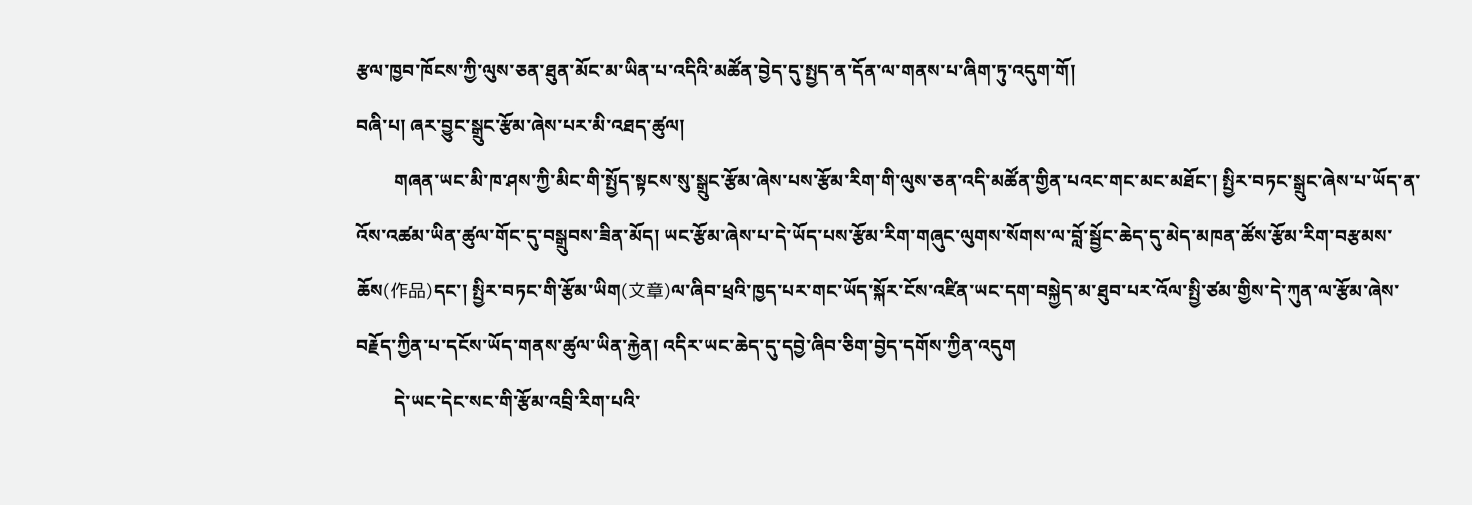རྩལ་ཁྱབ་ཁོངས་ཀྱི་ལུས་ཅན་ཐུན་མོང་མ་ཡིན་པ་འདིའི་མཚོན་བྱེད་དུ་སྤྱད་ན་དོན་ལ་གནས་པ་ཞིག་ཏུ་འདུག་གོ།
བཞི་པ། ཞར་བྱུང་སྒྲུང་རྩོམ་ཞེས་པར་མི་འཐད་ཚུལ།
        གཞན་ཡང་མི་ཁ་ཤས་ཀྱི་མིང་གི་སྤྱོད་སྟངས་སུ་སྒྲུང་རྩོམ་ཞེས་པས་རྩོམ་རིག་གི་ལུས་ཅན་འདི་མཚོན་གྱིན་པའང་གང་མང་མཐོང་། སྤྱིར་བཏང་སྒྲུང་ཞེས་པ་ཡོད་ན་འོས་འཚམ་ཡིན་ཚུལ་གོང་དུ་བསྒྲུབས་ཟིན་མོད། ཡང་རྩོམ་ཞེས་པ་དེ་ཡོད་པས་རྩོམ་རིག་གཞུང་ལུགས་སོགས་ལ་བློ་སྦྱོང་ཆེད་དུ་མེད་མཁན་ཚོས་རྩོམ་རིག་བརྩམས་ཆོས(作品)དང་། སྤྱིར་བཏང་གི་རྩོམ་ཡིག(文章)ལ་ཞིབ་ཕྲའི་ཁྱད་པར་གང་ཡོད་སྐོར་ངོས་འཛིན་ཡང་དག་བསྐྱེད་མ་ཐུབ་པར་འོལ་སྤྱི་ཙམ་གྱིས་དེ་ཀུན་ལ་རྩོམ་ཞེས་བརྗོད་ཀྱིན་པ་དངོས་ཡོད་གནས་ཚུལ་ཡིན་རྐྱེན། འདིར་ཡང་ཆེད་དུ་དབྱེ་ཞིབ་ཅིག་བྱེད་དགོས་ཀྱིན་འདུག
        དེ་ཡང་དེང་སང་གི་རྩོམ་འབྲི་རིག་པའི་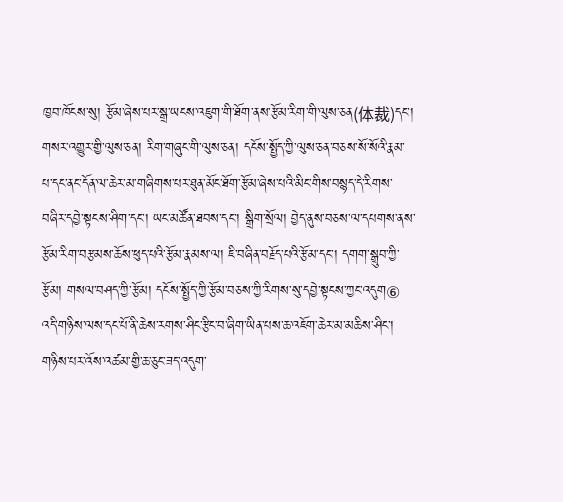ཁྱབ་ཁོངས་སུ། རྩོམ་ཞེས་པར་སྒྲ་ཡངས་འཇུག་གི་ཐོག་ནས་རྩོམ་རིག་གི་ལུས་ཅན(体裁)དང་། གསར་འགྱུར་གྱི་ལུས་ཅན། རིག་གཞུང་གི་ལུས་ཅན། དངོས་སྤྱོད་ཀྱི་ལུས་ཅན་བཅས་སོ་སོའི་རྣམ་པ་དང་ནང་དོན་ལ་ཆེར་མ་གཞིགས་པར་ཐུན་མོང་ཐོག་རྩོམ་ཞེས་པའི་མིང་གིས་བསྙད་དེ་རིགས་བཞིར་དབྱེ་སྟངས་ཤིག་དང་། ཡང་མཚོན་ཐབས་དང་། སྒྲིག་སྲོལ། བྱེད་ནུས་བཅས་ལ་དཔགས་ནས་རྩོམ་རིག་བརྩམས་ཆོས་ཕུད་པའི་རྩོམ་རྣམས་ལ། ཇི་བཞིན་བརྗོད་པའི་རྩོམ་དང་། དགག་སྒྲུབ་ཀྱི་རྩོམ། གསལ་བཤད་ཀྱི་རྩོམ། དངོས་སྤྱོད་ཀྱི་རྩོམ་བཅས་ཀྱི་རིགས་སུ་དབྱེ་སྟངས་ཀྱང་འདུག⑥ འདི་གཉིས་ལས་དང་པོ་ནི་ཆེས་རགས་ཤིང་རྩིང་བ་ཞིག་ཡིན་པས་ཆ་འཇོག་ཆེར་མ་མཆིས་ཤིང་། གཉིས་པར་འོས་འཚམ་གྱི་ཆ་ཅུང་ཟད་འདུག་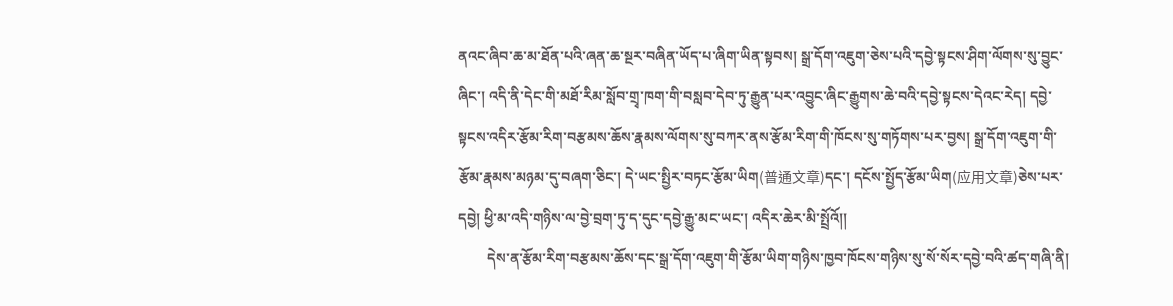ནའང་ཞིབ་ཆ་མ་ཐོན་པའི་ཞན་ཆ་སྔར་བཞིན་ཡོད་པ་ཞིག་ཡིན་སྟབས། སྒྲ་དོག་འཇུག་ཅེས་པའི་དབྱེ་སྟངས་ཤིག་ལོགས་སུ་བྱུང་ཞིང་། འདི་ནི་དེང་གི་མཐོ་རིམ་སློབ་གྲྭ་ཁག་གི་བསླབ་དེབ་ཏུ་རྒྱུན་པར་འབྱུང་ཞིང་རྒྱུགས་ཆེ་བའི་དབྱེ་སྟངས་དེའང་རེད། དབྱེ་སྟངས་འདིར་རྩོམ་རིག་བརྩམས་ཆོས་རྣམས་ལོགས་སུ་བཀར་ནས་རྩོམ་རིག་གི་ཁོངས་སུ་གཏོགས་པར་བྱས། སྒྲ་དོག་འཇུག་གི་རྩོམ་རྣམས་མཉམ་དུ་བཞག་ཅིང་། དེ་ཡང་སྤྱིར་བཏང་རྩོམ་ཡིག(普通文章)དང་། དངོས་སྤྱོད་རྩོམ་ཡིག(应用文章)ཅེས་པར་དབྱེ། ཕྱི་མ་འདི་གཉིས་ལ་བྱེ་བྲག་ཏུ་ད་དུང་དབྱེ་རྒྱུ་མང་ཡང་། འདིར་ཆེར་མི་སྤྲོའོ།།
        དེས་ན་རྩོམ་རིག་བརྩམས་ཆོས་དང་སྒྲ་དོག་འཇུག་གི་རྩོམ་ཡིག་གཉིས་ཁྱབ་ཁོངས་གཉིས་སུ་སོ་སོར་དབྱེ་བའི་ཚད་གཞི་ནི།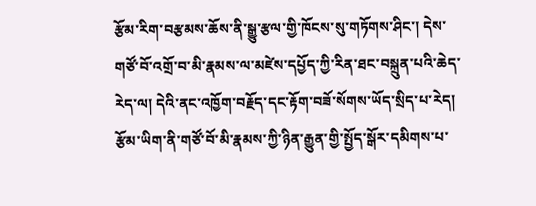རྩོམ་རིག་བརྩམས་ཆོས་ནི་སྒྱུ་རྩལ་གྱི་ཁོངས་སུ་གཏོགས་ཤིང་། དེས་གཙོ་བོ་འགྲོ་བ་མི་རྣམས་ལ་མཛེས་དཔྱོད་ཀྱི་རིན་ཐང་བསྐྲུན་པའི་ཆེད་རེད་ལ། དེའི་ནང་འཁྱོག་བརྗོད་དང་རྟོག་བཟོ་སོགས་ཡོད་སྲིད་པ་རེད། རྩོམ་ཡིག་ནི་གཙོ་བོ་མི་རྣམས་ཀྱི་ཉིན་རྒྱུན་གྱི་སྤྱོད་སྒོར་དམིགས་པ་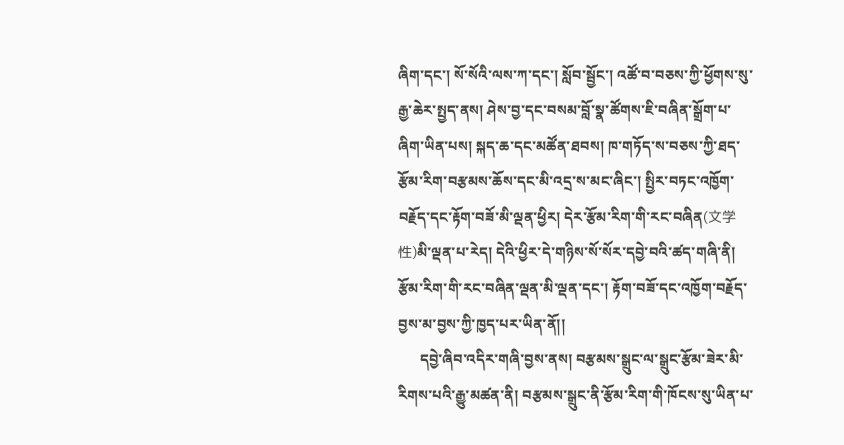ཞིག་དང་། སོ་སོའི་ལས་ཀ་དང་། སློབ་སྦྱོང་། འཚོ་བ་བཅས་ཀྱི་ཕྱོགས་སུ་རྒྱ་ཆེར་སྤྱད་ནས། ཤེས་བྱ་དང་བསམ་བློ་སྣ་ཚོགས་ཇི་བཞིན་སྒྲོག་པ་ཞིག་ཡིན་པས། སྐད་ཆ་དང་མཚོན་ཐབས། ཁ་གཏོད་ས་བཅས་ཀྱི་ཐད་རྩོམ་རིག་བརྩམས་ཆོས་དང་མི་འདྲ་ས་མང་ཞིང་། སྤྱིར་བཏང་འཁྱོག་བརྗོད་དང་རྟོག་བཟོ་མི་ལྡན་ཕྱིར། དེར་རྩོམ་རིག་གི་རང་བཞིན(文学性)མི་ལྡན་པ་རེད། དེའི་ཕྱིར་དེ་གཉིས་སོ་སོར་དབྱེ་བའི་ཚད་གཞི་ནི། རྩོམ་རིག་གི་རང་བཞིན་ལྡན་མི་ལྡན་དང་། རྟོག་བཟོ་དང་འཁྱོག་བརྗོད་བྱས་མ་བྱས་ཀྱི་ཁྱད་པར་ཡིན་ནོ།།
      དབྱེ་ཞིབ་འདིར་གཞི་བྱས་ནས། བརྩམས་སྒྲུང་ལ་སྒྲུང་རྩོམ་ཟེར་མི་རིགས་པའི་རྒྱུ་མཚན་ནི། བརྩམས་སྒྲུང་ནི་རྩོམ་རིག་གི་ཁོངས་སུ་ཡིན་པ་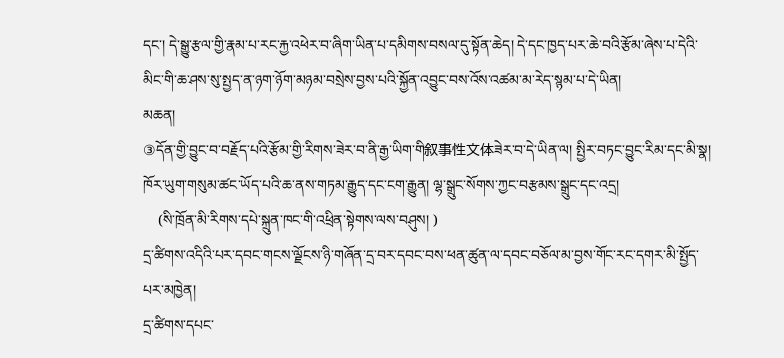དང་། དེ་སྒྱུ་རྩལ་གྱི་རྣམ་པ་རང་རྐྱ་འཕེར་བ་ཞིག་ཡིན་པ་དམིགས་བསལ་དུ་སྟོན་ཆེད། དེ་དང་ཁྱད་པར་ཆེ་བའི་རྩོམ་ཞེས་པ་དེའི་མིང་གི་ཆ་ཤས་སུ་སྤྱད་ན་ཉག་ཉོག་མཉམ་བསྲེས་བྱས་པའི་སྐྱོན་འབྱུང་བས་འོས་འཚམ་མ་རེད་སྙམ་པ་དེ་ཡིན།
མཆན།
③དོན་གྱི་བྱུང་བ་བརྗོད་པའི་རྩོམ་གྱི་རིགས་ཟེར་བ་ནི་རྒྱ་ཡིག་གི叙事性文体ཟེར་བ་དེ་ཡིན་ལ། སྤྱིར་བཏང་བྱུང་རིམ་དང་མི་སྣ། ཁོར་ཡུག་གསུམ་ཚང་ཡོད་པའི་ཆ་ནས་གཏམ་རྒྱུད་དང་ངག་རྒྱུན། ལྷ་སྒྲུང་སོགས་ཀྱང་བརྩམས་སྒྲུང་དང་འདྲ།
    (སི་ཁྲོན་མི་རིགས་དཔེ་སྐྲུན་ཁང་གི་འཕྲིན་སྟེགས་ལས་བཤུས། )
དྲ་ཚིགས་འདིའི་པར་དབང་གངས་ལྗོངས་ཉི་གཞོན་དྲ་བར་དབང་བས་ཕན་ཚུན་ལ་དབང་བཅོལ་མ་བྱས་གོང་རང་དགར་མི་སྤྱོད་པར་མཁྱེན།
དྲ་ཚིགས་དཔང་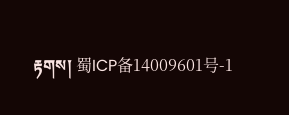རྟགས། 蜀ICP备14009601号-1